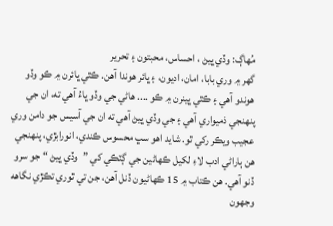مُهاڳ: وڏي ڀيڻ ، احساس، محبتون ۽ تحرير
گهر ۾ وري بابا، امان، اديون، ۽ ڀائر هوندا آهن. ڪٿي ڀائرن ۾ ڪو وڏو هوندو آهي ۽ ڪٿي ڀينرن ۾ ڪو .... هاڻي جي وڏو ڀاءُ آهي ته، ان جي پنهنجي ذميواري آهي ۽ جي وڏي ڀيڻ آهي ته ان جي آسيس جو دامن وري عجيب ويڪر رکي ٿو. شايد اهو سڀ محسوس ڪندي، انورابڙي، پنهنجي هن ٻاراڻي ادب لاءِ لکيل ڪهاڻين جي ڳٽڪي کي ”وڏي ڀيڻ “ جو سرو ڏنو آهي. هن ڪتاب ۾ 15 ڪهاڻيون ڏنل آهن، جن تي ٿوري تڪڙي نگاهه وجهون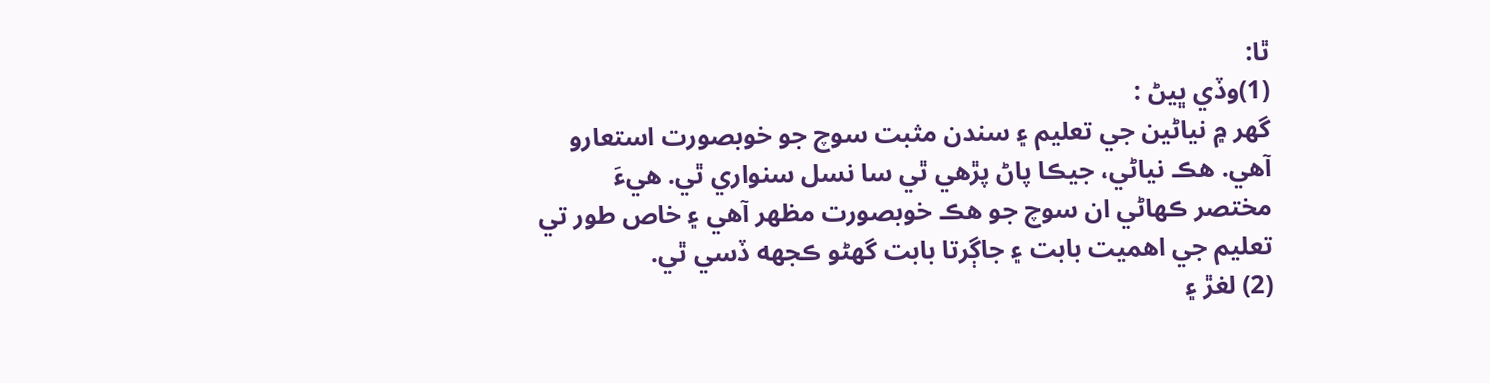ٿا:
(1)وڏي ڀيڻ :
گهر ۾ نياڻين جي تعليم ۽ سندن مثبت سوچ جو خوبصورت استعارو آهي. هڪ نياڻي، جيڪا پاڻ پڙهي ٿي سا نسل سنواري ٿي. هيءَ مختصر ڪهاڻي ان سوچ جو هڪ خوبصورت مظهر آهي ۽ خاص طور تي تعليم جي اهميت بابت ۽ جاڳرتا بابت گهڻو ڪجهه ڏسي ٿي.
(2) لغڙ ۽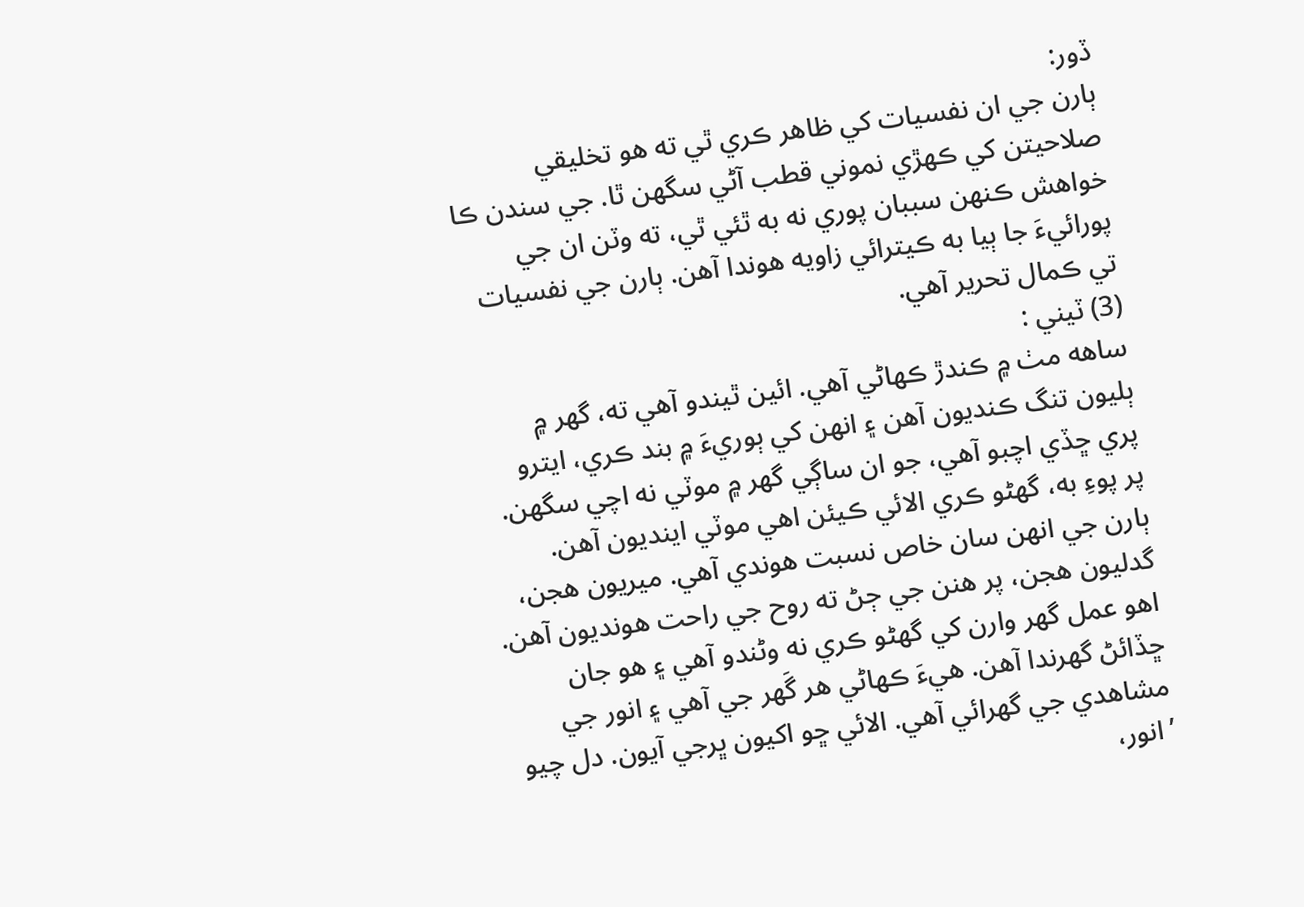ڏور:
ٻارن جي ان نفسيات کي ظاهر ڪري ٿي ته هو تخليقي صلاحيتن کي ڪهڙي نموني قطب آڻي سگهن ٿا. جي سندن ڪا خواهش ڪنهن سببان پوري نه به ٿئي ٿي، ته وٽن ان جي پورائيءَ جا ٻيا به ڪيترائي زاويه هوندا آهن. ٻارن جي نفسيات تي ڪمال تحرير آهي.
(3) ٽيني :
ساهه مٺ ۾ ڪندڙ ڪهاڻي آهي. ائين ٿيندو آهي ته، گهر ۾ ٻليون تنگ ڪنديون آهن ۽ انهن کي ٻوريءَ ۾ بند ڪري، ايترو پري ڇڏي اچبو آهي، جو ان ساڳي گهر ۾ موٽي نه اچي سگهن. پر پوءِ به، گهڻو ڪري الائي ڪيئن اهي موٽي اينديون آهن.
ٻارن جي انهن سان خاص نسبت هوندي آهي. ميريون هجن، گدليون هجن، پر هنن جي ڄڻ ته روح جي راحت هونديون آهن. اهو عمل گهر وارن کي گهڻو ڪري نه وڻندو آهي ۽ هو جان ڇڏائڻ گهرندا آهن. هيءَ ڪهاڻي هر گَهر جي آهي ۽ انور جي مشاهدي جي گهرائي آهي. الائي ڇو اکيون ڀرجي آيون. دل چيو ’انور،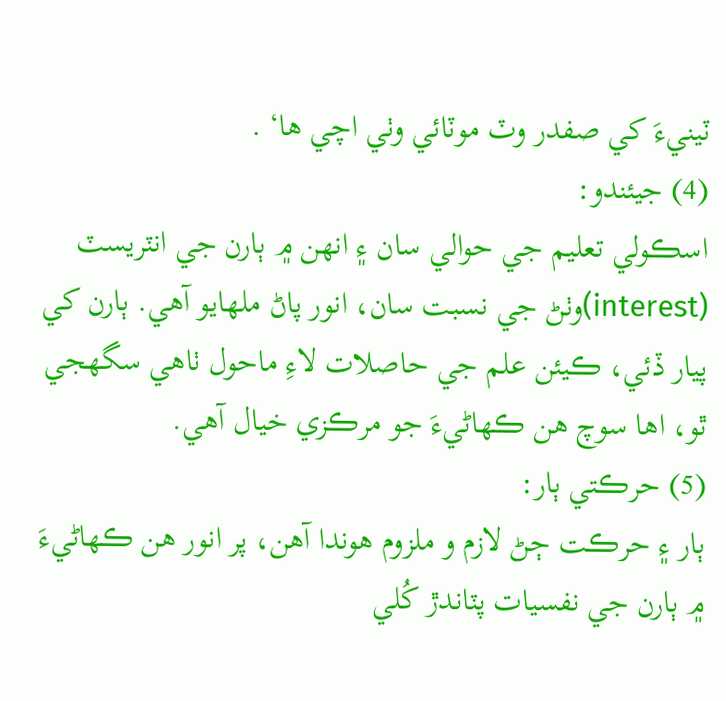ٽينيءَ کي صفدر وٽ موٽائي وٺي اچي ها‘ .
(4) جيئندو:
اسڪولي تعليم جي حوالي سان ۽ انهن ۾ ٻارن جي انٽريسٽ (interest)وٺڻ جي نسبت سان، انور پاڻ ملهايو آهي. ٻارن کي پيار ڏئي، ڪيئن علم جي حاصلات لاءِ ماحول ٺاهي سگهجي ٿو، اها سوچ هن ڪهاڻيءَ جو مرڪزي خيال آهي.
(5) حرڪتي ٻار:
ٻار ۽ حرڪت ڄڻ لازم و ملزوم هوندا آهن، پر انور هن ڪهاڻيءَ ۾ ٻارن جي نفسيات پٽاندڙ کُلي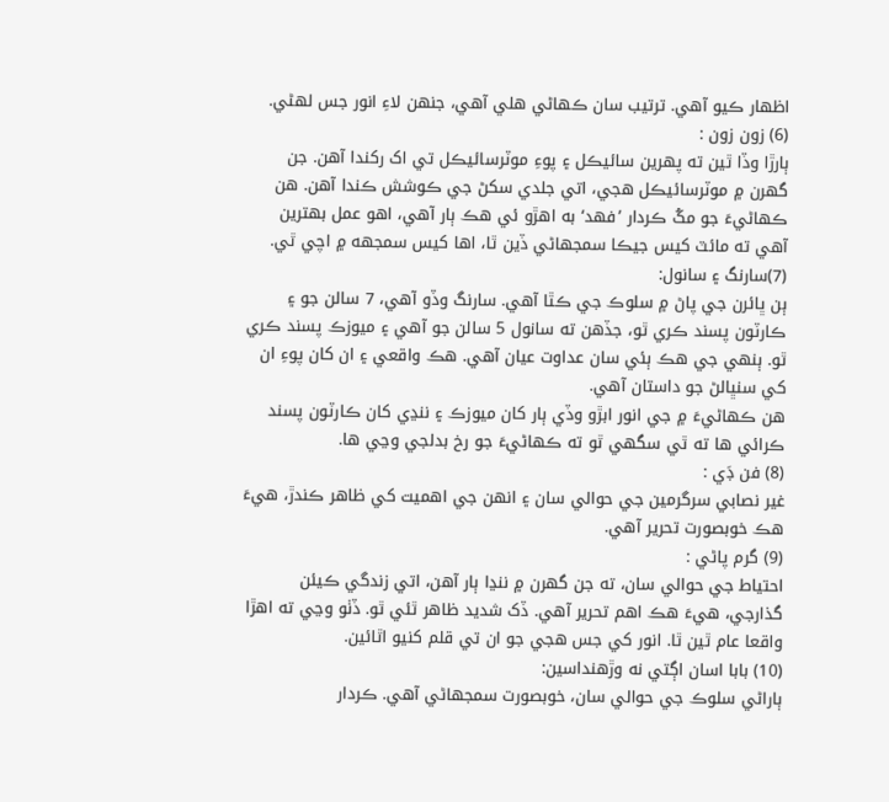اظهار ڪيو آهي. ترتيب سان ڪهاڻي هلي آهي، جنهن لاءِ انور جس لهڻي.
(6) زون زون :
ٻارڙا وڏا ٿين ته پهرين سائيڪل ۽ پوءِ موٽرسائيڪل تي اک رکندا آهن. جن گهرن ۾ موٽرسائيڪل هجي، اتي جلدي سکڻ جي ڪوشش ڪندا آهن. هن ڪهاڻيءَ جو مکُ ڪردار ’فهد‘ به اهڙو ئي هڪ ٻار آهي، اهو عمل بهترين آهي ته مائٽ کيس جيڪا سمجهاڻي ڏين ٿا، اها کيس سمجهه ۾ اچي ٿي.
(7)سارنگ ۽ سانول:
ٻن ڀائرن جي پاڻ ۾ سلوڪ جي ڪٿا آهي. سارنگ وڏو آهي، 7 سالن جو ۽ ڪارٽون پسند ڪري ٿو، جڏهن ته سانول 5 سالن جو آهي ۽ ميوزڪ پسند ڪري ٿو. ٻنهي جي هڪ ٻئي سان عداوت عيان آهي. هڪ واقعي ۽ ان کان پوءِ ان کي سنڀالڻ جو داستان آهي.
هن ڪهاڻيءَ ۾ جي انور ابڙو وڏي ٻار کان ميوزڪ ۽ ننڍي کان ڪارٽون پسند ڪرائي ها ته ٿي سگهي ٿو ته ڪهاڻيءَ جو رخ بدلجي وڃي ها.
(8) فن ڊَي :
غير نصابي سرگرمين جي حوالي سان ۽ انهن جي اهميت کي ظاهر ڪندڙ، هيءَ هڪ خوبصورت تحرير آهي.
(9) گرم پاڻي :
احتياط جي حوالي سان، ته جن گهرن ۾ ننڍا ٻار آهن، اتي زندگي ڪيئن گذارجي، هيءَ هڪ اهم تحرير آهي. ڏک شديد ظاهر ٿئي ٿو. ڏٺو وڃي ته اهڙا واقعا عام ٿين ٿا. انور کي جس هجي جو ان تي قلم کنيو اٿائين.
(10) بابا اسان اڳتي نه وڙهنداسين:
ٻاراڻي سلوڪ جي حوالي سان، خوبصورت سمجهاڻي آهي. ڪردار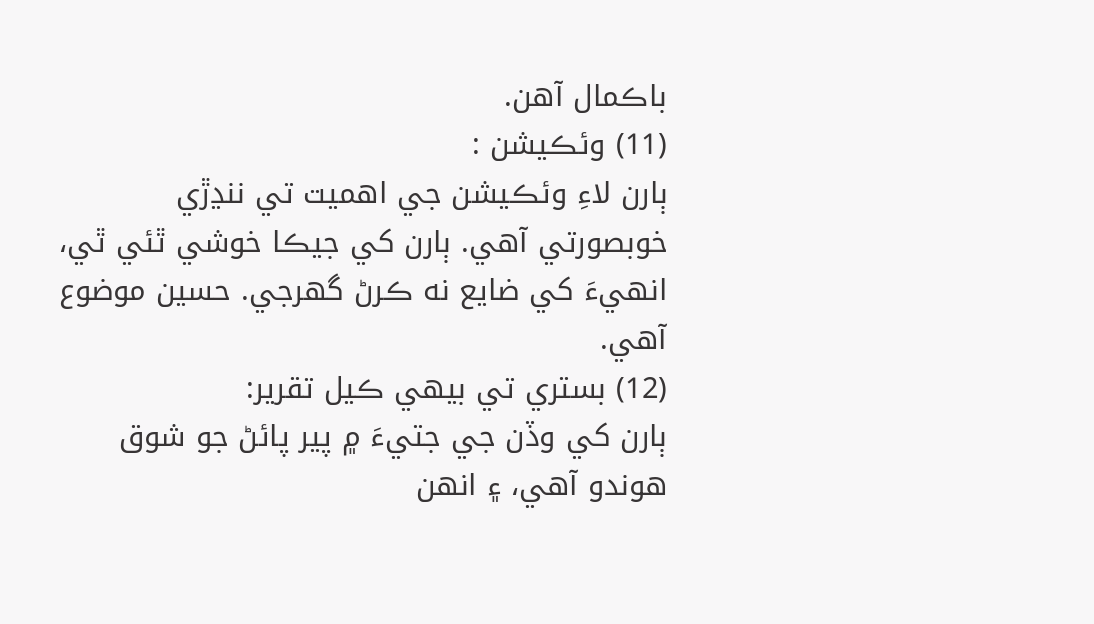باڪمال آهن.
(11) وئڪيشن :
ٻارن لاءِ وئڪيشن جي اهميت تي ننڍڙي خوبصورتي آهي. ٻارن کي جيڪا خوشي ٿئي ٿي، انهيءَ کي ضايع نه ڪرڻ گهرجي. حسين موضوع آهي.
(12) بستري تي بيهي ڪيل تقرير:
ٻارن کي وڏن جي جتيءَ ۾ پير پائڻ جو شوق هوندو آهي، ۽ انهن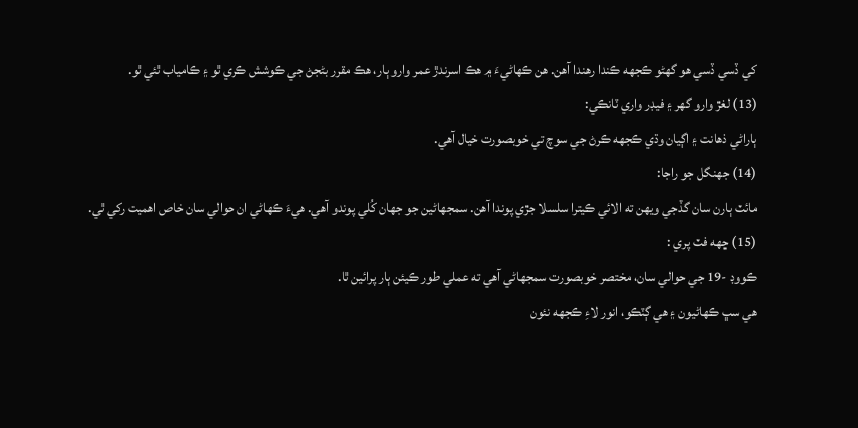کي ڏسي ڏسي هو گهڻو ڪجهه ڪندا رهندا آهن. هن ڪهاڻيءَ ۾ هڪ اسرندڙ عمر وارو ٻار، هڪ مقرر بڻجڻ جي ڪوشش ڪري ٿو ۽ ڪامياب ٿئي ٿو.
(13) لغڙ وارو گهر ۽ فيڊر واري ٽانڪي:
ٻاراڻي ذهانت ۽ اڳيان وڌي ڪجهه ڪرڻ جي سوچ تي خوبصورت خيال آهي.
(14) جهنگل جو راجا:
مائٽ ٻارن سان گڏجي ويهن ته الائي ڪيترا سلسلا جڙي پوندا آهن. سمجهاڻين جو جهان کُلي پوندو آهي. هيءَ ڪهاڻي ان حوالي سان خاص اهميت رکي ٿي.
(15) ڇهه فٽ پري :
ڪووڊ -19 جي حوالي سان، مختصر خوبصورت سمجهاڻي آهي ته عملي طور ڪيئن ٻار پرائين ٿا.
هي سڀ ڪهاڻيون ۽ هي ڳٽڪو، انور لاءِ ڪجهه نئون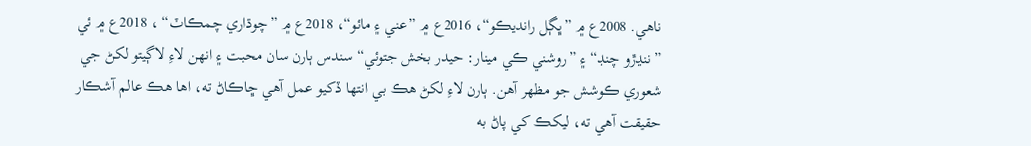ناهي. 2008ع ۾ ”ڀڳل رانديڪو“، 2016ع ۾ ”عني ۽ مائو“، 2018ع ۾ ”چوڌاري چمڪاٽ“ ، 2018ع ۾ ئي ”ننڍڙو چنڊ“ ۽ ”روشني ڪي مينار: حيدر بخش جتوئي“ سندس ٻارن سان محبت ۽ انهن لاءِ لاڳيتو لکڻ جي شعوري ڪوشش جو مظهر آهن. ٻارن لاءِ لکڻ هڪ بي انتها ڏکيو عمل آهي ڇاڪاڻ ته، اها هڪ عالم آشڪار حقيقت آهي ته، ليکڪ کي پاڻ به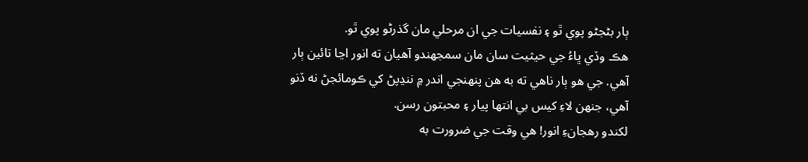ٻار بڻجڻو پوي ٿو ۽ نفسيات جي ان مرحلي مان گذرڻو پوي ٿو.
هڪ وڏي ڀاءُ جي حيثيت سان مان سمجهندو آهيان ته انور اڃا تائين ٻار آهي. جي هو ٻار ناهي ته به هن پنهنجي اندر ۾ ننڍپڻ کي ڪومائجڻ نه ڏنو آهي، جنهن لاءِ کيس بي انتها پيار ۽ محبتون رسن.
لکندو رهجانءِ انور! هي وقت جي ضرورت به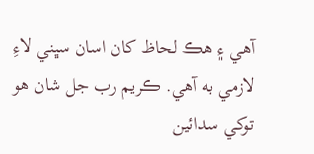آهي ۽ هڪ لحاظ کان اسان سڀني لاءِ لازمي به آهي. ڪريم رب جل شان هو توکي سدائين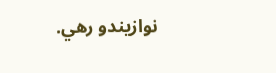نوازيندو رهي.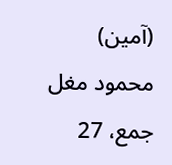(آمين)
محمود مغل
جمع، 27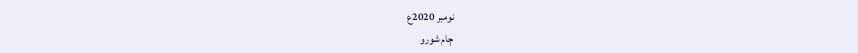نومبر 2020ع
ڄام شورو